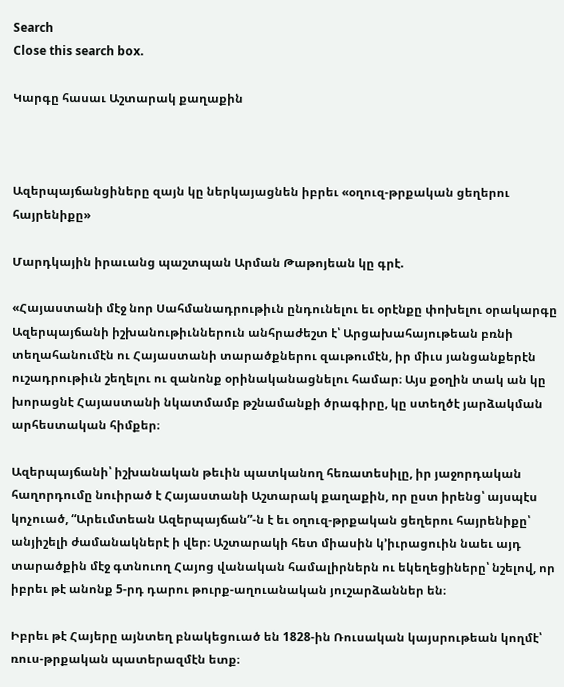Search
Close this search box.

Կարգը հասաւ Աշտարակ քաղաքին



Ազերպայճանցիները զայն կը ներկայացնեն իբրեւ «օղուզ-թրքական ցեղերու հայրենիքը»

Մարդկային իրաւանց պաշտպան Արման Թաթոյեան կը գրէ.

«Հայաստանի մէջ նոր Սահմանադրութիւն ընդունելու եւ օրէնքը փոխելու օրակարգը Ազերպայճանի իշխանութիւններուն անհրաժեշտ է՝ Արցախահայութեան բռնի տեղահանումէն ու Հայաստանի տարածքներու զաւթումէն, իր միւս յանցանքերէն ուշադրութիւն շեղելու ու զանոնք օրինականացնելու համար։ Այս քօղին տակ ան կը խորացնէ Հայաստանի նկատմամբ թշնամանքի ծրագիրը, կը ստեղծէ յարձակման արհեստական հիմքեր։

Ազերպայճանի՝ իշխանական թեւին պատկանող հեռատեսիլը, իր յաջորդական հաղորդումը նուիրած է Հայաստանի Աշտարակ քաղաքին, որ ըստ իրենց՝ այսպէս կոչուած, “Արեւմտեան Ազերպայճան”-ն է եւ օղուզ-թրքական ցեղերու հայրենիքը՝ անյիշելի ժամանակներէ ի վեր։ Աշտարակի հետ միասին կ՚իւրացուին նաեւ այդ տարածքին մէջ գտնուող Հայոց վանական համալիրներն ու եկեղեցիները՝ նշելով, որ իբրեւ թէ անոնք 5-րդ դարու թուրք-աղուանական յուշարձաններ են։

Իբրեւ թէ Հայերը այնտեղ բնակեցուած են 1828-ին Ռուսական կայսրութեան կողմէ՝ ռուս-թրքական պատերազմէն ետք։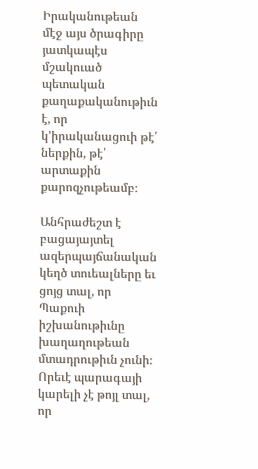Իրականութեան մէջ այս ծրագիրը յատկապէս մշակուած պետական քաղաքականութիւն է, որ կ՚իրականացուի թէ՛ ներքին, թէ՛ արտաքին քարոզչութեամբ։

Անհրաժեշտ է բացայայտել ազերպայճանական կեղծ տուեալները եւ ցոյց տալ, որ Պաքուի իշխանութիւնը խաղաղութեան մտադրութիւն չունի։ Որեւէ պարագայի կարելի չէ թոյլ տալ, որ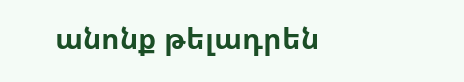անոնք թելադրեն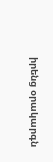իրենց օրակարգն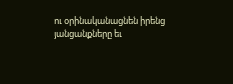ու օրինականացնեն իրենց յանցանքները եւ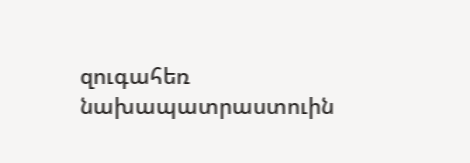զուգահեռ նախապատրաստուին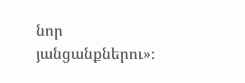նոր յանցանքներու»։